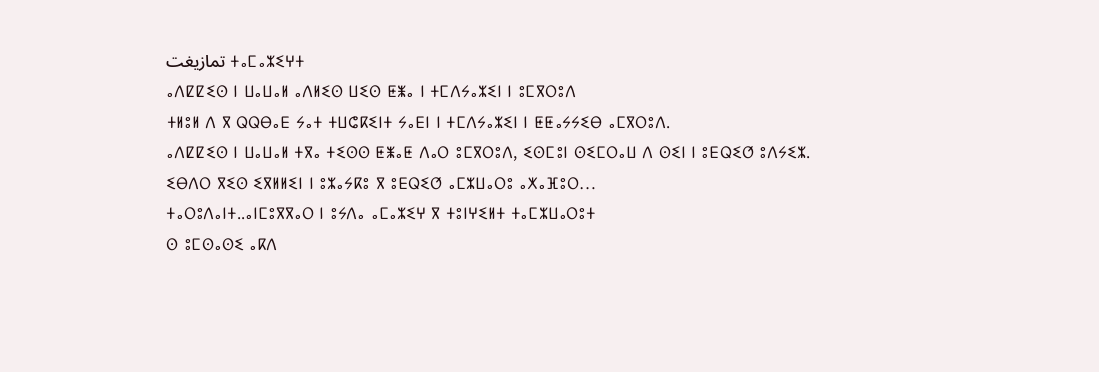تمازيغت ⵜⴰⵎⴰⵣⵉⵖⵜ
ⴰⴷⵇⵇⵉⵙ ⵏ ⵡⴰⵡⴰⵍ ⴰⴷⵍⵉⵙ ⵡⵉⵙ ⵟⵥⴰ ⵏ ⵜⵎⴷⵢⴰⵣⵉⵏ ⵏ ⵓⵎⴳⵔⵓⴷ
ⵜⵍⵓⵍ ⴷ ⴳ ⵕⵕⴱⴰⴹ ⵢⴰⵜ ⵜⵡⵛⴽⵉⵏⵜ ⵢⴰⴹⵏ ⵏ ⵜⵎⴷⵢⴰⵣⵉⵏ ⵏ ⵟⵟⴰⵢⵢⵉⴱ ⴰⵎⴳⵔⵓⴷ.
ⴰⴷⵇⵇⵉⵙ ⵏ ⵡⴰⵡⴰⵍ ⵜⴳⴰ ⵜⵉⵙⵙ ⵟⵥⴰⵟ ⴷⴰⵔ ⵓⵎⴳⵔⵓⴷ, ⵉⵙⵎⵓⵏ ⵙⵉⵎⵔⴰⵡ ⴷ ⵙⵉⵏ ⵏ ⵓⴹⵕⵉⵚ ⵓⴷⵢⵉⵣ.
ⵉⴱⴷⵔ ⴳⵉⵙ ⵉⴳⵍⵍⵉⵏ ⵏ ⵓⵣⴰⵢⴽⵓ ⴳ ⵓⴹⵕⵉⵚ ⴰⵎⵣⵡⴰⵔⵓ ⴰⵅⴰⴼⵓⵔ…
ⵜⴰⵔⵓⴷⴰⵏⵜ..ⴰⵏⵎⵓⴳⴳⴰⵔ ⵏ ⵓⵢⴷⴰ ⴰⵎⴰⵣⵉⵖ ⴳ ⵜⵓⵏⵖⵉⵍⵜ ⵜⴰⵎⵣⵡⴰⵔⵓⵜ
ⵙ ⵓⵎⵙⴰⵙⵉ ⴰⴽⴷ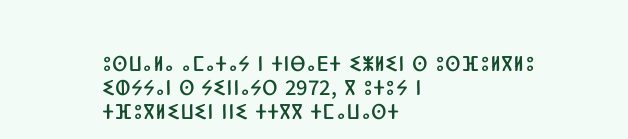ⵓⵙⵡⴰⵍⴰ ⴰⵎⴰⵜⴰⵢ ⵏ ⵜⵏⴱⴰⴹⵜ ⵉⵥⵍⵉⵏ ⵙ ⵓⵙⴼⵓⵍⴳⵍⵓ ⵉⵀⵢⵢⴰⵏ ⵙ ⵢⵉⵏⵏⴰⵢⵔ 2972, ⴳ ⵓⵜⵓⵢ ⵏ ⵜⴼⵓⴳⵍⵉⵡⵉⵏ ⵏⵏⵉ ⵜⵜⴳⴳ ⵜⵎⴰⵡⴰⵙⵜ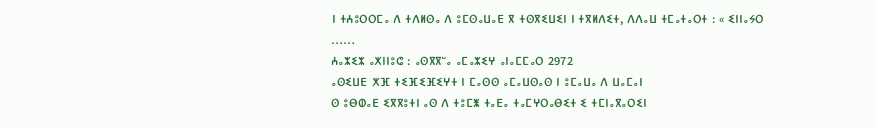ⵏ ⵜⵄⵓⵔⵔⵎⴰ ⴷ ⵜⴷⵍⵙⴰ ⴷ ⵓⵎⵙⴰⵡⴰⴹ ⴳ ⵜⵙⴳⵉⵡⵉⵏ ⵏ ⵜⴳⵍⴷⵉⵜ, ⴷⴷⴰⵡ ⵜⵎⴰⵜⴰⵔⵜ : « ⵉⵏⵏⴰⵢⵔ ……
ⵄⴰⵣⵉⵣ ⴰⵅⵏⵏⵓⵛ : ⴰⵙⴳⴳⵯⴰ ⴰⵎⴰⵣⵉⵖ ⴰⵏⴰⵎⵎⴰⵔ 2972
ⴰⵙⵉⵡⴹ ⵅⴼ ⵜⵉⴼⵉⴼⵉⵖⵜ ⵏ ⵎⴰⵙⵙ ⴰⵎⴰⵡⵙⴰⵙ ⵏ ⵓⵎⴰⵡⴰ ⴷ ⵡⴰⵎⴰⵏ
ⵙ ⵓⴱⵀⴰⴹ ⵉⴳⴳⵓⵜⵏ ⴰⵙ ⴷ ⵜⵓⵎⵥ ⵜⴰⴹⴰ ⵜⴰⵎⵖⵔⴰⴱⵉⵜ ⵉ ⵜⵎⵏⴰⴳⴰⵔⵉⵏ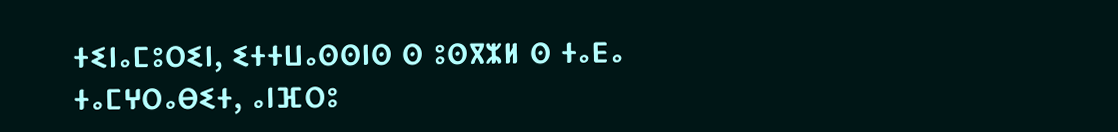ⵜⵉⵏⴰⵎⵓⵔⵉⵏ, ⵉⵜⵜⵡⴰⵙⵙⵏⵙ ⵙ ⵓⵙⴳⵣⵍ ⵙ ⵜⴰⴹⴰ ⵜⴰⵎⵖⵔⴰⴱⵉⵜ, ⴰⵏⴼⵔⵓ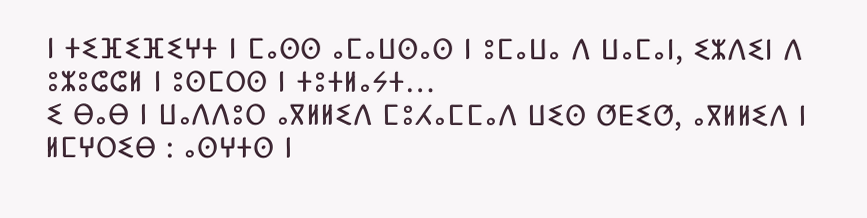ⵏ ⵜⵉⴼⵉⴼⵉⵖⵜ ⵏ ⵎⴰⵙⵙ ⴰⵎⴰⵡⵙⴰⵙ ⵏ ⵓⵎⴰⵡⴰ ⴷ ⵡⴰⵎⴰⵏ, ⵉⵣⴷⵉⵏ ⴷ ⵓⵣⵓⵛⵛⵍ ⵏ ⵓⵙⵎⵔⵙ ⵏ ⵜⵓⵜⵍⴰⵢⵜ…
ⵉ ⴱⴰⴱ ⵏ ⵡⴰⴷⴷⵓⵔ ⴰⴳⵍⵍⵉⴷ ⵎⵓⵃⴰⵎⵎⴰⴷ ⵡⵉⵙ ⵚⴹⵉⵚ, ⴰⴳⵍⵍⵉⴷ ⵏ ⵍⵎⵖⵔⵉⴱ : ⴰⵙⵖⵜⵙ ⵏ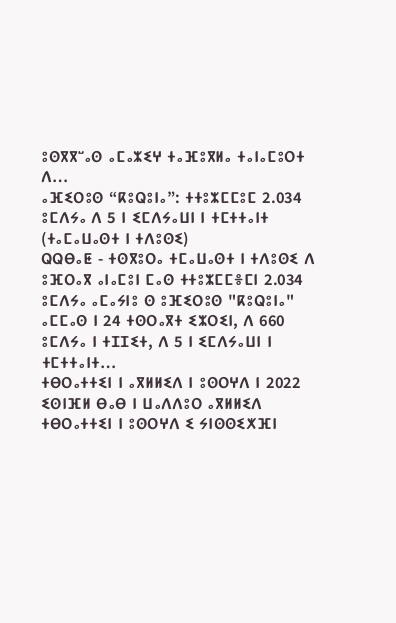ⵓⵙⴳⴳⵯⴰⵙ ⴰⵎⴰⵣⵉⵖ ⵜⴰⴼⵓⴳⵍⴰ ⵜⴰⵏⴰⵎⵓⵔⵜ ⴷ…
ⴰⴼⵉⵔⵓⵙ “ⴽⵓⵕⵓⵏⴰ”: ⵜⵜⵓⵣⵎⵎⵓⵎ 2.034 ⵓⵎⴷⵢⴰ ⴷ 5 ⵏ ⵉⵎⴷⵢⴰⵡⵏ ⵏ ⵜⵎⵜⵜⴰⵏⵜ (ⵜⴰⵎⴰⵡⴰⵙⵜ ⵏ ⵜⴷⵓⵙⵉ)
ⵕⵕⴱⴰⵟ - ⵜⵙⴳⵓⵔⴰ ⵜⵎⴰⵡⴰⵙⵜ ⵏ ⵜⴷⵓⵙⵉ ⴷ ⵓⴼⵔⴰⴳ ⴰⵏⴰⵎⵓⵏ ⵎⴰⵙ ⵜⵜⵓⵣⵎⵎⴻⵎⵏ 2.034 ⵓⵎⴷⵢⴰ ⴰⵎⴰⵢⵏⵓ ⵙ ⵓⴼⵉⵔⵓⵙ "ⴽⵓⵕⵓⵏⴰ" ⴰⵎⵎⴰⵙ ⵏ 24 ⵜⵙⵔⴰⴳⵜ ⵉⵣⵔⵉⵏ, ⴷ 660 ⵓⵎⴷⵢⴰ ⵏ ⵜⵊⵊⵉⵜ, ⴷ 5 ⵏ ⵉⵎⴷⵢⴰⵡⵏ ⵏ ⵜⵎⵜⵜⴰⵏⵜ…
ⵜⴱⵔⴰⵜⵜⵉⵏ ⵏ ⴰⴳⵍⵍⵉⴷ ⵏ ⵓⵙⵔⵖⴷ ⵏ 2022
ⵉⵙⵏⴼⵍ ⴱⴰⴱ ⵏ ⵡⴰⴷⴷⵓⵔ ⴰⴳⵍⵍⵉⴷ ⵜⴱⵔⴰⵜⵜⵉⵏ ⵏ ⵓⵙⵔⵖⴷ ⵉ ⵢⵏⵙⵙⵉⵅⴼⵏ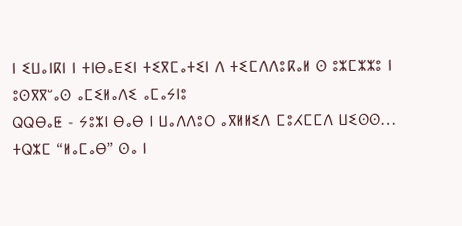ⵏ ⵉⵡⴰⵏⴽⵏ ⵏ ⵜⵏⴱⴰⴹⵉⵏ ⵜⵉⴳⵎⴰⵜⵉⵏ ⴷ ⵜⵉⵎⴷⴷⵓⴽⴰⵍ ⵙ ⵓⵣⵎⵣⵣⵓ ⵏ ⵓⵙⴳⴳⵯⴰⵙ ⴰⵎⵉⵍⴰⴷⵉ ⴰⵎⴰⵢⵏⵓ
ⵕⵕⴱⴰⵟ - ⵢⵓⵣⵏ ⴱⴰⴱ ⵏ ⵡⴰⴷⴷⵓⵔ ⴰⴳⵍⵍⵉⴷ ⵎⵓⵃⵎⵎⴷ ⵡⵉⵙⵙ…
ⵜⵕⵣⵎ “ⵍⴰⵎⴰⴱ” ⵙⴰ ⵏ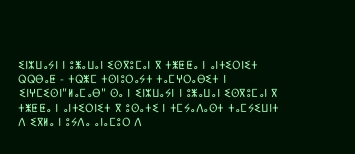ⵉⵏⵣⵡⴰⵢⵏ ⵏ ⵓⵥⴰⵡⴰⵏ ⵉⵙⴳⵓⵎⴰⵏ ⴳ ⵜⵥⵟⵟⴰ ⵏ ⴰⵏⵜⵉⵔⵏⵉⵜ
ⵕⵕⴱⴰⵟ - ⵜⵕⵥⵎ ⵜⵙⵏⵓⵔⴰⵢⵜ ⵜⴰⵎⵖⵔⴰⴱⵉⵜ ⵏ ⵉⵏⵖⵎⵉⵙⵏ"ⵍⴰⵎⴰⴱ" ⵙⴰ ⵏ ⵉⵏⵣⵡⴰⵢⵏ ⵏ ⵓⵥⴰⵡⴰⵏ ⵉⵙⴳⵓⵎⴰⵏ ⴳ ⵜⵥⵟⵟⴰ ⵏ ⴰⵏⵜⵉⵔⵏⵉⵜ ⴳ ⵓⵙⴰⵜⵉ ⵏ ⵜⵎⵢⴰⴷⴰⵙⵜ ⵜⴰⵎⵢⵉⵡⵏⵜ ⴷ ⵉⴳⵍⴰ ⵏ ⵓⵢⴷⴰ ⴰⵏⴰⵎⵓⵔ ⴷ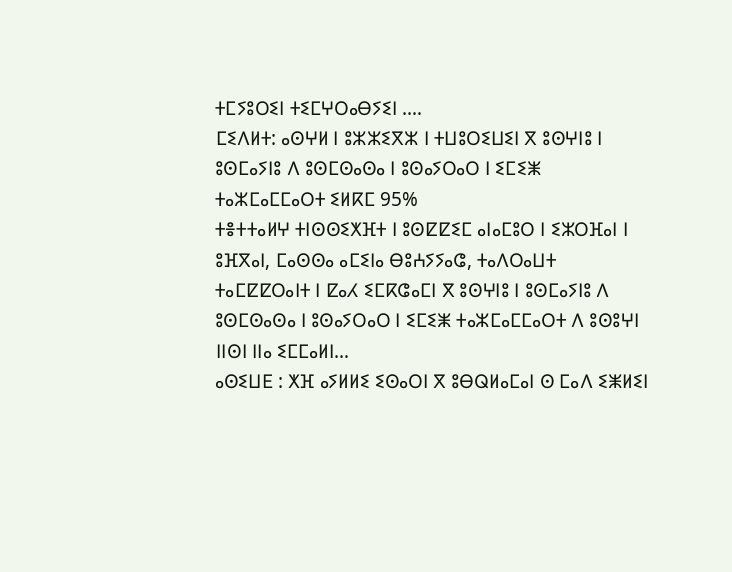ⵜⵎⵢⵓⵔⵉⵏ ⵜⵉⵎⵖⵔⴰⴱⵢⵉⵏ .…
ⵎⵉⴷⵍⵜ: ⴰⵙⵖⵍ ⵏ ⵓⵣⵣⵉⴳⵣ ⵏ ⵜⵡⵓⵔⵉⵡⵉⵏ ⴳ ⵓⵙⵖⵏⵓ ⵏ ⵓⵙⵎⴰⵢⵏⵓ ⴷ ⵓⵙⵎⵙⴰⵙⴰ ⵏ ⵓⵙⴰⵢⵔⴰⵔ ⵏ ⵉⵎⵉⵥ ⵜⴰⵣⵎⴰⵎⵎⴰⵔⵜ ⵉⵍⴽⵎ 95%
ⵜⴻⵜⵜⴰⵍⵖ ⵜⵏⵙⵙⵉⵅⴼⵜ ⵏ ⵓⵙⵇⵇⵉⵎ ⴰⵏⴰⵎⵓⵔ ⵏ ⵉⵣⵔⴼⴰⵏ ⵏ ⵓⴼⴳⴰⵏ, ⵎⴰⵙⵙⴰ ⴰⵎⵉⵏⴰ ⴱⵓⵄⵢⵢⴰⵛ, ⵜⴰⴷⵔⴰⵡⵜ ⵜⴰⵎⵇⵇⵔⴰⵏⵜ ⵏ ⵇⴰⵃ ⵉⵎⴽⵛⴰⵎⵏ ⴳ ⵓⵙⵖⵏⵓ ⵏ ⵓⵙⵎⴰⵢⵏⵓ ⴷ ⵓⵙⵎⵙⴰⵙⴰ ⵏ ⵓⵙⴰⵢⵔⴰⵔ ⵏ ⵉⵎⵉⵥ ⵜⴰⵣⵎⴰⵎⵎⴰⵔⵜ ⴷ ⵓⵙⵓⵖⵏ ⵏⵏⵙⵏ ⵏⵏⴰ ⵉⵎⵎⴰⵍⵏ…
ⴰⵙⵉⵡⴹ : ⵅⴼ ⴰⵢⵍⵍⵉ ⵉⵙⴰⵔⵏ ⴳ ⵓⴱⵕⵍⴰⵎⴰⵏ ⵙ ⵎⴰⴷ ⵉⵥⵍⵉⵏ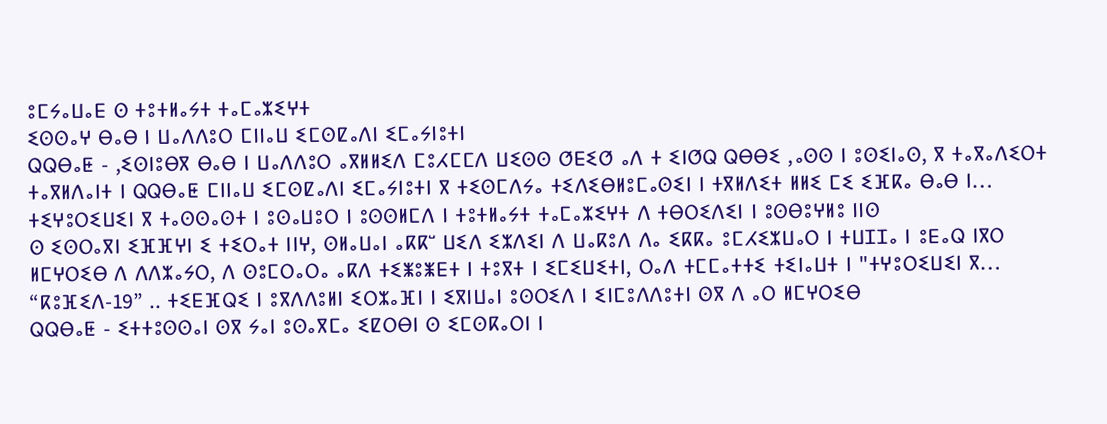ⵓⵎⵢⴰⵡⴰⴹ ⵙ ⵜⵓⵜⵍⴰⵢⵜ ⵜⴰⵎⴰⵣⵉⵖⵜ
ⵉⵙⵙⴰⵖ ⴱⴰⴱ ⵏ ⵡⴰⴷⴷⵓⵔ ⵎⵏⵏⴰⵡ ⵉⵎⵙⵇⴰⴷⵏ ⵉⵎⴰⵢⵏⵓⵜⵏ
ⵕⵕⴱⴰⵟ - ,ⵉⵙⵏⵓⴱⴳ ⴱⴰⴱ ⵏ ⵡⴰⴷⴷⵓⵔ ⴰⴳⵍⵍⵉⴷ ⵎⵓⵃⵎⵎⴷ ⵡⵉⵙⵙ ⵚⴹⵉⵚ ⴰⴷ ⵜ ⵉⵏⵚⵕ ⵕⴱⴱⵉ ,ⴰⵙⵙ ⵏ ⵓⵙⵉⵏⴰⵙ, ⴳ ⵜⴰⴳⴰⴷⵉⵔⵜ ⵜⴰⴳⵍⴷⴰⵏⵜ ⵏ ⵕⵕⴱⴰⵟ ⵎⵏⵏⴰⵡ ⵉⵎⵙⵇⴰⴷⵏ ⵉⵎⴰⵢⵏⵓⵜⵏ ⴳ ⵜⵉⵙⵎⴷⵢⴰ ⵜⵉⴷⵉⴱⵍⵓⵎⴰⵙⵉⵏ ⵏ ⵜⴳⵍⴷⵉⵜ ⵍⵍⵉ ⵎⵉ ⵉⴼⴽⴰ ⴱⴰⴱ ⵏ…
ⵜⵉⵖⵓⵔⵉⵡⵉⵏ ⴳ ⵜⴰⵙⵙⴰⵙⵜ ⵏ ⵓⵙⴰⵡⵓⵔ ⵏ ⵓⵙⵙⵍⵎⴷ ⵏ ⵜⵓⵜⵍⴰⵢⵜ ⵜⴰⵎⴰⵣⵉⵖⵜ ⴷ ⵜⴱⵔⵉⴷⵉⵏ ⵏ ⵓⵙⴱⵓⵖⵍⵓ ⵏⵏⵙ
ⵙ ⵉⵙⵔⴰⴳⵏ ⵉⴼⴼⵖⵏ ⵉ ⵜⵉⵔⴰⵜ ⵏⵏⵖ, ⵙⵍⴰⵡⴰⵏ ⴰⴽⴽⵯ ⵡⵉⴷ ⵉⵣⴷⵉⵏ ⴷ ⵡⴰⴽⵓⴷ ⴷⴰ ⵉⴽⴽⴰ ⵓⵎⵃⵉⵣⵡⴰⵔ ⵏ ⵜⵡⵊⵊⴰ ⵏ ⵓⴹⴰⵕ ⵏⴳⵔ ⵍⵎⵖⵔⵉⴱ ⴷ ⴷⴷⵣⴰⵢⵔ, ⴷ ⵙⵓⵎⵔⴰⵔⴰ ⴰⴽⴷ ⵜⵉⵥⵓⵥⴹⵜ ⵏ ⵜⵓⴳⵜ ⵏ ⵉⵎⵉⵡⵉⵜⵏ, ⵔⴰⴷ ⵜⵎⵎⴰⵜⵜⵉ ⵜⵉⵏⴰⵡⵜ ⵏ "ⵜⵖⵓⵔⵉⵡⵉⵏ ⴳ…
“ⴽⵓⴼⵉⴷ-19” .. ⵜⵉⴹⴼⵕⵉ ⵏ ⵓⴳⴷⴷⵓⵍⵏ ⵉⵔⵣⴰⴼⵏ ⵏ ⵉⴳⵏⵡⴰⵏ ⵓⵙⵔⵉⴷ ⵏ ⵉⵏⵎⵓⴷⴷⵓⵜⵏ ⵙⴳ ⴷ ⴰⵔ ⵍⵎⵖⵔⵉⴱ
ⵕⵕⴱⴰⵟ - ⵉⵜⵜⵓⵙⵙⴰⵏ ⵙⴳ ⵢⴰⵏ ⵓⵙⴰⴳⵎⴰ ⵉⵇⵔⴱⵏ ⵙ ⵉⵎⵙⴽⴰⵔⵏ ⵏ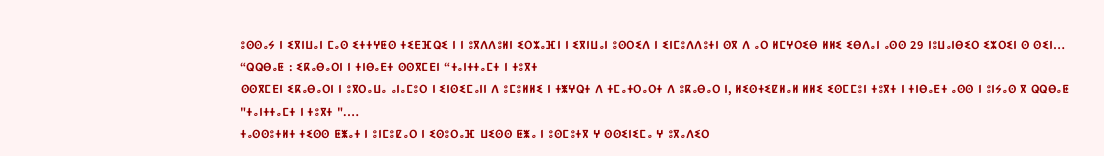ⵓⵙⵙⴰⵢ ⵏ ⵉⴳⵏⵡⴰⵏ ⵎⴰⵙ ⵉⵜⵜⵖⵟⵙ ⵜⵉⴹⴼⵕⵉ ⵏ ⵏ ⵓⴳⴷⴷⵓⵍⵏ ⵉⵔⵣⴰⴼⵏ ⵏ ⵉⴳⵏⵡⴰⵏ ⵓⵙⵔⵉⴷ ⵏ ⵉⵏⵎⵓⴷⴷⵓⵜⵏ ⵙⴳ ⴷ ⴰⵔ ⵍⵎⵖⵔⵉⴱ ⵍⵍⵉ ⵉⴱⴷⴰⵏ ⴰⵙⵙ 29 ⵏⵓⵡⴰⵏⴱⵉⵔ ⵉⵣⵔⵉⵏ ⵙ ⵙⵉⵏ…
“ⵕⵕⴱⴰⵟ : ⵉⴽⴰⴱⴰⵔⵏ ⵏ ⵜⵏⴱⴰⴹⵜ ⵙⵙⴳⵎⴹⵏ “ⵜⴰⵏⵜⵜⴰⵎⵜ ⵏ ⵜⵓⴳⵜ
ⵙⵙⴳⵎⴹⵏ ⵉⴽⴰⴱⴰⵔⵏ ⵏ ⵓⴳⵔⴰⵡⴰ ⴰⵏⴰⵎⵓⵔ ⵏ ⵉⵏⵙⵉⵎⴰⵏⵏ ⴷ ⵓⵎⵓⵍⵍⵉ ⵏ ⵜⵥⵖⵕⵜ ⴷ ⵜⵎⴰⵜⵔⴰⵔⵜ ⴷ ⵓⴽⴰⴱⴰⵔ ⵏ, ⵍⵉⵙⵜⵉⵇⵍⴰⵍ ⵍⵍⵉ ⵉⵙⵎⵎⵓⵏ ⵜⵓⴳⵜ ⵏ ⵜⵏⴱⴰⴹⵜ ⴰⵙⵙ ⵏ ⵓⵏⵢⴰⵙ ⴳ ⵕⵕⴱⴰⵟ "ⵜⴰⵏⵜⵜⴰⵎⵜ ⵏ ⵜⵓⴳⵜ ".…
ⵜⴰⵙⵙⵓⵜⵍⵜ ⵜⵉⵙⵙ ⵟⵥⴰⵜ ⵏ ⵓⵏⵎⵓⵇⴰⵔ ⵏ ⵉⵙⵓⵔⴰⴼ ⵡⵉⵙⵙ ⵟⵥⴰ ⵏ ⵓⵙⵎⵓⵜⴳ ⵖ ⵙⵙⵉⵏⵉⵎⴰ ⵖ ⵓⴳⴰⴷⵉⵔ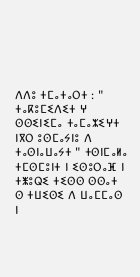ⴷⴷⵓ ⵜⵎⴰⵜⴰⵔⵜ : " ⵜⴰⴽⵓⵎⵉⴷⵉⵜ ⵖ ⵙⵙⵉⵏⵉⵎⴰ ⵜⴰⵎⴰⵣⵉⵖⵜ ⵏⴳⵔ ⵓⵙⵎⴰⵢⵏⵓ ⴷ ⵜⴰⵙⵏⴰⵡⴰⵢⵜ " ⵜⵙⵏⵎⴰⵍⴰ ⵜⵎⵙⵎⵓⵏⵜ ⵏ ⵉⵙⵓⵔⴰⴼ ⵏ ⵜⵥⵓⵕⵉ ⵜⵉⵙⵙ ⵙⵙⴰⵜ ⵙ ⵜⵡⵉⵙⵉ ⴷ ⵡⴰⵎⵎⴰⵙ ⵏ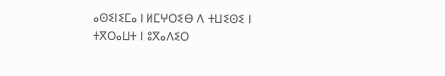ⴰⵙⵉⵏⵉⵎⴰ ⵏ ⵍⵎⵖⵔⵉⴱ ⴷ ⵜⵡⵉⵙⵉ ⵏ ⵜⴳⵔⴰⵡⵜ ⵏ ⵓⴳⴰⴷⵉⵔ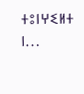ⵜⵓⵏⵖⵉⵍⵜ ⵏ…